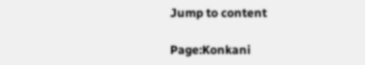Jump to content

Page:Konkani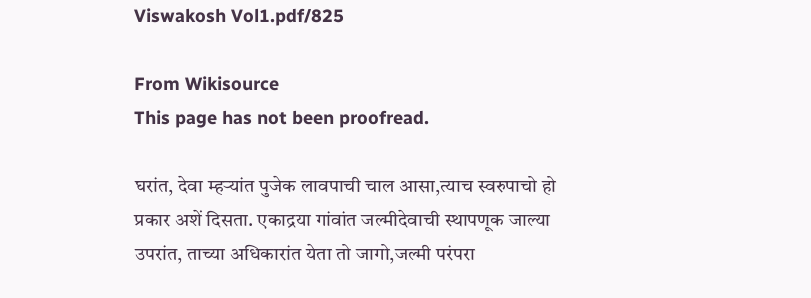Viswakosh Vol1.pdf/825

From Wikisource
This page has not been proofread.

घरांत, देवा म्हऱ्यांत पुजेक लावपाची चाल आसा,त्याच स्वरुपाचो हो प्रकार अशें दिसता. एकाद्रया गांवांत जल्मीदेवाची स्थापणूक जाल्या उपरांत, ताच्या अधिकारांत येता तो जागो,जल्मी परंपरा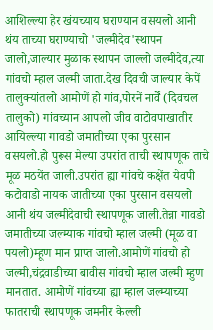आशिल्ल्या हेर खंयच्याय घराण्यान वसयलो आनी थंय ताच्या घराण्याचो 'जल्मीदेव'स्थापन जालो,जाल्यार मुळाक स्थापन जाल्लो जल्मीदेव,त्या गांवचो म्हाल जल्मी जाता.देख दिवची जाल्यार केपें तालुक्यांतलो आमोणें हो गांव,पोरनें नार्वें (दिवचल तालुको) गांवच्यान आपलो जीव वाटोवपाखातीर आयिल्ल्या गावडो जमातीच्या एका पुरसान वसयलो.हो पुरूस मेल्या उपरांत ताची स्थापणूक ताचे मूळ मठयेंत जाली.उपरांत ह्या गांवचे कक्षेंत येवपी कटोवाडो नायक जातीच्या एका पुरसान वसयलो आनी थंय जल्मीदेवाची स्थापणूक जाली.तेन्ना गावडो जमातीच्या जल्म्याक गांवचो म्हाल जल्मी (मूळ वा पयलो)म्हूण मान प्राप्त जालो.आमोणें गांवचो हो जल्मी,चंद्रवाडीच्या बावीस गांवचो म्हाल जल्मी म्हुण मानतात. आमोणें गांवच्या ह्या म्हाल जल्म्याच्या फातराची स्थापणूक जमनीर केल्ली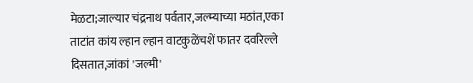मेळटा;जाल्यार चंद्रनाथ पर्वतार,जल्म्याच्या मठांत,एका ताटांत कांय ल्हान ल्हान वाटकुळेंचशें फातर दवरिल्ले दिसतात,जांकां 'जल्मी'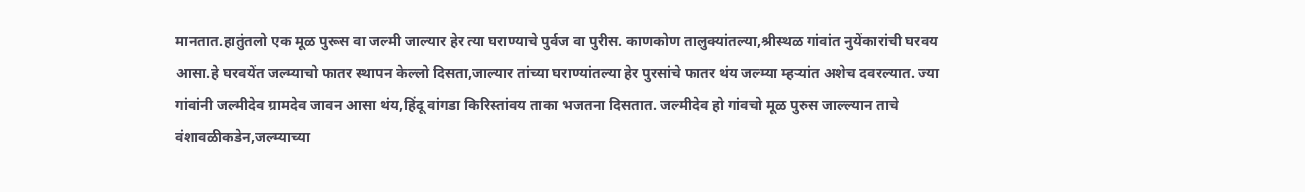मानतात.हातुंतलो एक मूळ पुरूस वा जल्मी जाल्यार हेर त्या घराण्याचे पुर्वज वा पुरीस. काणकोण तालुक्यांतल्या,श्रीस्थळ गांवांत नुयेंकारांची घरवय आसा.हे घरवयेंत जल्म्याचो फातर स्थापन केल्लो दिसता,जाल्यार तांच्या घराण्यांतल्या हेर पुरसांचे फातर थंय जल्म्या म्हऱ्यांत अशेच दवरल्यात. ज्या गांवांनी जल्मीदेव ग्रामदेव जावन आसा थंय,हिंदू वांगडा किरिस्तांवय ताका भजतना दिसतात. जल्मीदेव हो गांवचो मूळ पुरुस जाल्ल्यान ताचे वंशावळीकडेन,जल्म्याच्या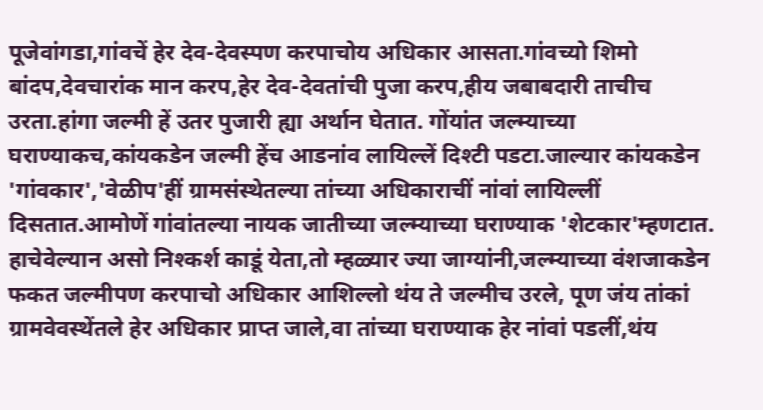पूजेवांगडा,गांवचें हेर देव-देवस्पण करपाचोय अधिकार आसता.गांवच्यो शिमो बांदप,देवचारांक मान करप,हेर देव-देवतांची पुजा करप,हीय जबाबदारी ताचीच उरता.हांगा जल्मी हें उतर पुजारी ह्या अर्थान घेतात. गोंयांत जल्म्याच्या घराण्याकच,कांयकडेन जल्मी हेंच आडनांव लायिल्लें दिश्टी पडटा.जाल्यार कांयकडेन 'गांवकार','वेळीप'हीं ग्रामसंस्थेतल्या तांच्या अधिकाराचीं नांवां लायिल्लीं दिसतात.आमोणें गांवांतल्या नायक जातीच्या जल्म्याच्या घराण्याक 'शेटकार'म्हणटात. हाचेवेल्यान असो निश्कर्श काडूं येता,तो म्हळ्यार ज्या जाग्यांनी,जल्म्याच्या वंशजाकडेन फकत जल्मीपण करपाचो अधिकार आशिल्लो थंय ते जल्मीच उरले, पूण जंय तांकां ग्रामवेवस्थेंतले हेर अधिकार प्राप्त जाले,वा तांच्या घराण्याक हेर नांवां पडलीं,थंय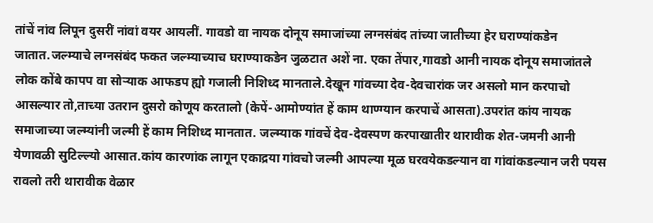तांचें नांव लिपून दुसरीं नांवां वयर आयलीं. गावडो वा नायक दोनूय समाजांच्या लग्नसंबंद तांच्या जातीच्या हेर घराण्यांकडेन जातात.जल्म्याचे लग्नसंबंद फकत जल्म्याच्याच घराण्याकडेन जुळटात अशें ना. एका तेंपार,गावडो आनी नायक दोनूय समाजांतले लोक कोंबे कापप वा सोऱ्याक आफडप ह्यो गजाली निशिध्द मानताले.देखून गांवच्या देव-देवचारांक जर असलो मान करपाचो आसल्यार तो,ताच्या उतरान दुसरो कोणूय करतालो (केपें-आमोण्यांत हें काम थाण्ग्यान करपाचें आसता).उपरांत कांय नायक समाजाच्या जल्म्यांनी जल्मी हें काम निशिध्द मानतात. जल्म्याक गांवचें देव-देवस्पण करपाखातीर थारावीक शेत-जमनी आनी येणावळी सुटिल्ल्यो आसात.कांय कारणांक लागून एकाद्रया गांवचो जल्मी आपल्या मूळ घरवयेकडल्यान वा गांवांकडल्यान जरी पयस रावलो तरी थारावीक वेळार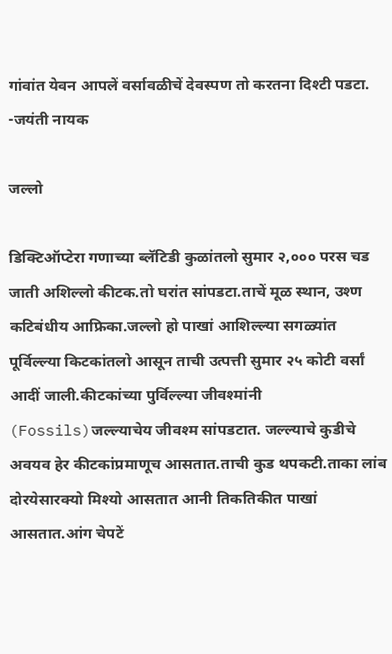गांवांत येवन आपलें वर्सावळीचें देवस्पण तो करतना दिश्टी पडटा. -जयंती नायक

जल्लो

डिक्टिऑप्टेरा गणाच्या ब्लॅटिडी कुळांतलो सुमार २,००० परस चड जाती अशिल्लो कीटक.तो घरांत सांपडटा.ताचें मूळ स्थान, उश्ण कटिबंधीय आफ्रिका.जल्लो हो पाखां आशिल्ल्या सगळ्यांत पूर्विल्ल्या किटकांतलो आसून ताची उत्पत्ती सुमार २५ कोटी वर्सां आदीं जाली.कीटकांच्या पुर्विल्ल्या जीवश्मांनी (Fossils)जल्ल्याचेय जीवश्म सांपडटात. जल्ल्याचे कुडीचे अवयव हेर कीटकांप्रमाणूच आसतात.ताची कुड थपकटी.ताका लांब दोरयेसारक्यो मिश्यो आसतात आनी तिकतिकीत पाखां आसतात.आंग चेपटें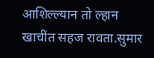आशिल्ल्यान तो ल्हान खाचींत सहज रावता.सुमार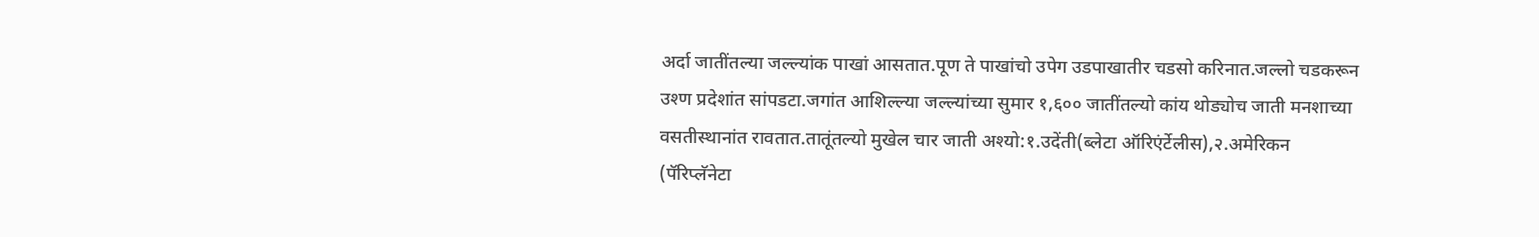अर्दा जातींतल्या जल्ल्यांक पाखां आसतात.पूण ते पाखांचो उपेग उडपाखातीर चडसो करिनात.जल्लो चडकरून उश्ण प्रदेशांत सांपडटा.जगांत आशिल्ल्या जल्ल्यांच्या सुमार १,६०० जातींतल्यो कांय थोड्योच जाती मनशाच्या वसतीस्थानांत रावतात.तातूंतल्यो मुखेल चार जाती अश्यो:१.उदेंती(ब्लेटा ऑरिएंर्टेलीस),२.अमेरिकन (पॅरिप्लॅनेटा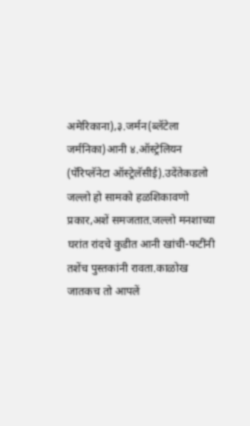अमेरिकाना),३.जर्मन(ब्लॅटेला जर्मनिका)आनी ४.ऑस्ट्रेलियन (पॅरिप्लॅनेटा ऑस्ट्रेलॅसीई).उदेंतेकडलो जल्लो हो सामको हळशिकावणो प्रकार,अशें समजतात.जल्लो मनशाच्या घरांत रांदचे कुडीत आनी खांची-फटींनी तशेंच पुस्तकांनी रावता.काळोख जातकच तो आपलें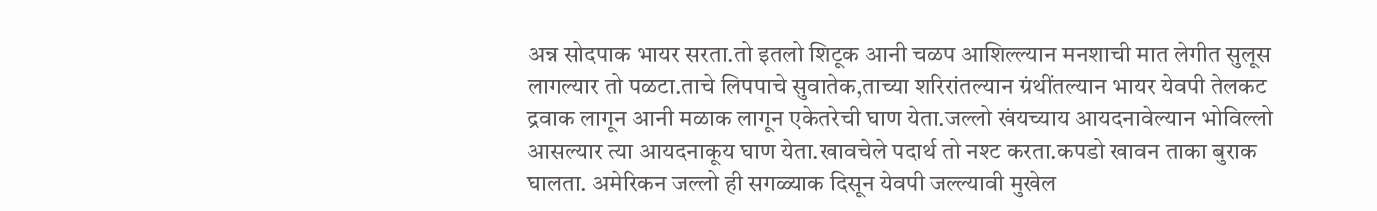अन्न सोदपाक भायर सरता.तो इतलो शिटूक आनी चळप आशिल्ल्यान मनशाची मात लेगीत सुलूस लागल्यार तो पळटा.ताचे लिपपाचे सुवातेक,ताच्या शरिरांतल्यान ग्रंथींतल्यान भायर येवपी तेलकट द्रवाक लागून आनी मळाक लागून एकेतरेची घाण येता.जल्लो खंयच्याय आयदनावेल्यान भोविल्लो आसल्यार त्या आयदनाकूय घाण येता.खावचेले पदार्थ तो नश्ट करता.कपडो खावन ताका बुराक घालता. अमेरिकन जल्लो ही सगळ्याक दिसून येवपी जल्ल्यावी मुखेल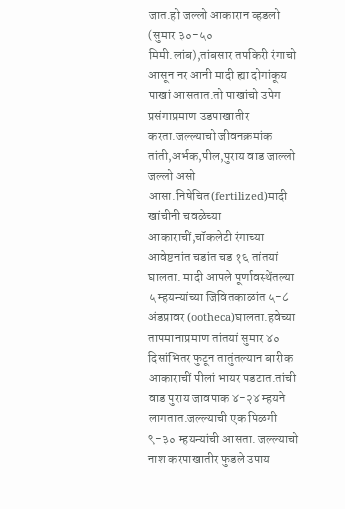जात.हो जल्लो आकारान व्हडलो (सुमार ३०-५० मिमी.लांब),तांबसार तपकिरी रंगाचो आसून नर आनी मादी ह्या दोगांकूय पाखां आसतात.तो पाखांचो उपेग प्रसंगाप्रमाण उडपाखातीर करता.जल्ल्याचो जीवनक्रमांक तांती,अर्भक,पील,पुराय वाड जाल्लो जल्लो असो आसा.निषेचित(fertilized)मादी खांचीनी चवळेच्या आकाराचीं,चॉकलेटी रंगाच्या आवेष्टनांत चडांत चड १६ तांतयां घालता. मादी आपले पूर्णावस्थेंतल्या ५ म्हयन्यांच्या जिवितकाळांत ५-८ अंडप्रावर (ootheca)घालता.हवेच्या तापमानाप्रमाण तांतयां सुमार ४० दिसांभितर फुटून तातुंतल्यान बारीक आकाराचीं पीलां भायर पडटात.तांची वाड पुराय जावपाक ४-२४ म्हयने लागतात.जल्ल्याची एक पिळगी ९-३० म्हयन्यांची आसता. जल्ल्याचो नाश करपाखातीर फुडले उपाय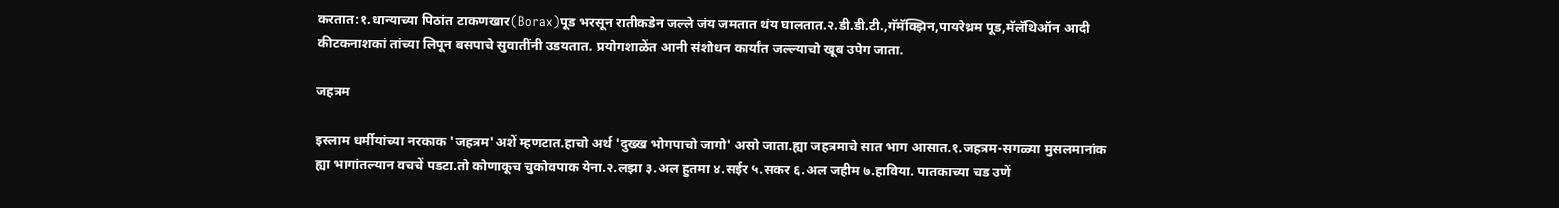करतात:१.धान्याच्या पिठांत टाकणखार(Borax)पूड भरसून रातीकडेन जल्ले जंय जमतात थंय घालतात.२.डी.डी.टी.,गॅमॅक्झिन,पायरेथ्रम पूड,मॅलॅथिऑन आदी कीटकनाशकां तांच्या लिपून बसपाचे सुवातींनी उडयतात. प्रयोगशाळेंत आनी संशोधन कार्यांत जल्ल्याचो खूब उपेग जाता.

जहत्रम

इस्लाम धर्मीयांच्या नरकाक 'जहत्रम'अशें म्हणटात.हाचो अर्थ 'दुख्ख भोगपाचो जागो' असो जाता.ह्या जहत्रमाचे सात भाग आसात.१.जहत्रम-सगळ्या मुसलमानांक ह्या भागांतल्यान वचचें पडटा.तो कोणाकूच चुकोवपाक येना.२.लझा ३.अल हुतमा ४.सईर ५.सकर ६.अल जहीम ७.हाविया. पातकाच्या चड उणें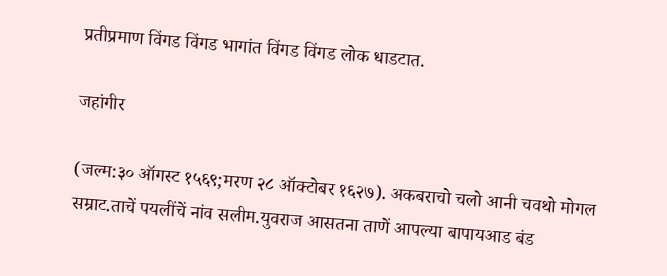प्रतीप्रमाण विंगड विंगड भागांत विंगड विंगड लोक धाडटात.

जहांगीर

(जल्म:३० ऑगस्ट १५६९;मरण २८ ऑक्टोबर १६२७). अकबराचो चलो आनी चवथो मोगल सम्राट.ताचें पयलींचें नांव सलीम.युवराज आसतना ताणें आपल्या बापायआड बंड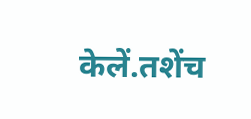केलें.तशेंच